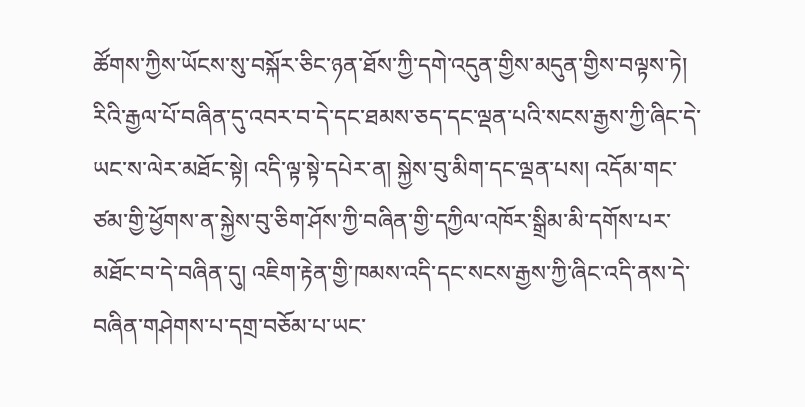ཚོགས་ཀྱིས་ཡོངས་སུ་བསྐོར་ཅིང་ཉན་ཐོས་ཀྱི་དགེ་འདུན་གྱིས་མདུན་གྱིས་བལྟས་ཏེ། རིའི་རྒྱལ་པོ་བཞིན་དུ་འབར་བ་དེ་དང་ཐམས་ཅད་དང་ལྡན་པའི་སངས་རྒྱས་ཀྱི་ཞིང་དེ་ཡང་ས་ལེར་མཐོང་སྟེ། འདི་ལྟ་སྟེ་དཔེར་ན། སྐྱེས་བུ་མིག་དང་ལྡན་པས། འདོམ་གང་ཙམ་གྱི་ཕྱོགས་ན་སྐྱེས་བུ་ཅིག་ཤོས་ཀྱི་བཞིན་གྱི་དཀྱིལ་འཁོར་སྒྲིམ་མི་དགོས་པར་མཐོང་བ་དེ་བཞིན་དུ། འཇིག་རྟེན་གྱི་ཁམས་འདི་དང་སངས་རྒྱས་ཀྱི་ཞིང་འདི་ནས་དེ་བཞིན་གཤེགས་པ་དགྲ་བཅོམ་པ་ཡང་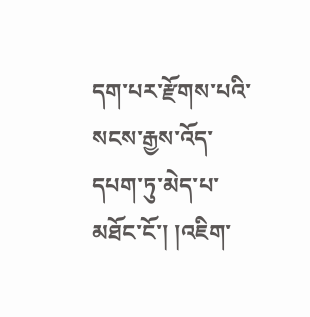དག་པར་རྫོགས་པའི་སངས་རྒྱས་འོད་དཔག་ཏུ་མེད་པ་མཐོང་ངོ་། །འཇིག་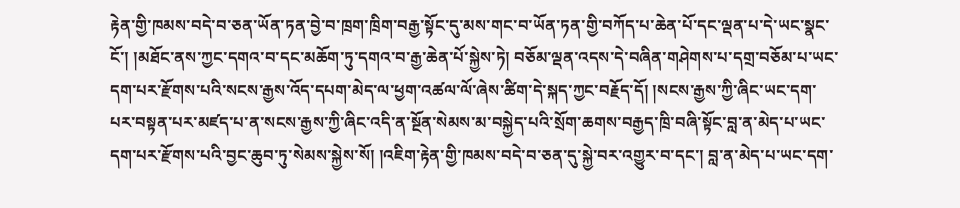རྟེན་གྱི་ཁམས་བདེ་བ་ཅན་ཡོན་ཏན་བྱེ་བ་ཁྲག་ཁྲིག་བརྒྱ་སྟོང་དུ་མས་གང་བ་ཡོན་ཏན་གྱི་བཀོད་པ་ཆེན་པོ་དང་ལྡན་པ་དེ་ཡང་སྣང་ངོ་། །མཐོང་ནས་ཀྱང་དགའ་བ་དང་མཆོག་ཏུ་དགའ་བ་རྒྱ་ཆེན་པོ་སྐྱེས་ཏེ། བཅོམ་ལྡན་འདས་དེ་བཞིན་གཤེགས་པ་དགྲ་བཅོམ་པ་ཡང་དག་པར་རྫོགས་པའི་སངས་རྒྱས་འོད་དཔག་མེད་ལ་ཕྱག་འཚལ་ལོ་ཞེས་ཚིག་དེ་སྐད་ཀྱང་བརྗོད་དོ། །སངས་རྒྱས་ཀྱི་ཞིང་ཡང་དག་པར་བསྟན་པར་མཛད་པ་ན་སངས་རྒྱས་ཀྱི་ཞིང་འདི་ན་སྔོན་སེམས་མ་བསྐྱེད་པའི་སྲོག་ཆགས་བརྒྱད་ཁྲི་བཞི་སྟོང་བླ་ན་མེད་པ་ཡང་དག་པར་རྫོགས་པའི་བྱང་ཆུབ་ཏུ་སེམས་སྐྱེས་སོ། །འཇིག་རྟེན་གྱི་ཁམས་བདེ་བ་ཅན་དུ་སྐྱེ་བར་འགྱུར་བ་དང་། བླ་ན་མེད་པ་ཡང་དག་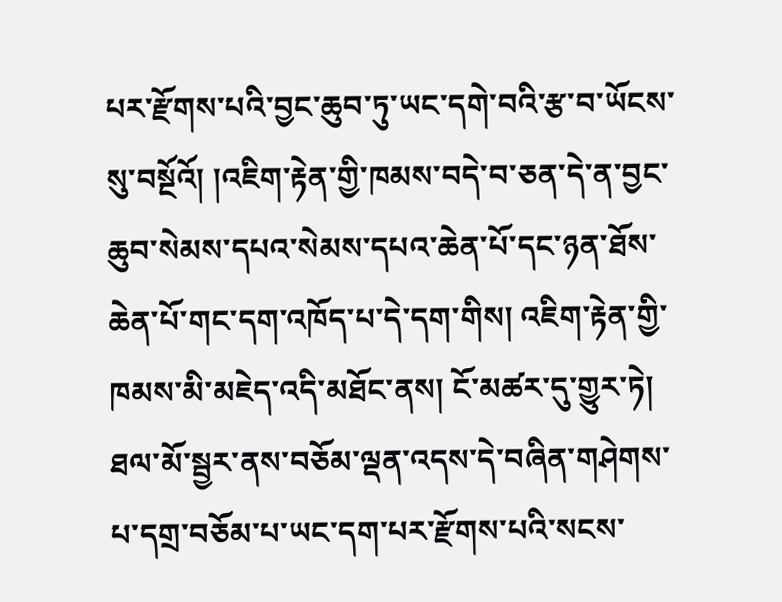པར་རྫོགས་པའི་བྱང་ཆུབ་ཏུ་ཡང་དགེ་བའི་རྩ་བ་ཡོངས་སུ་བསྔོའོ། །འཇིག་རྟེན་གྱི་ཁམས་བདེ་བ་ཅན་དེ་ན་བྱང་ཆུབ་སེམས་དཔའ་སེམས་དཔའ་ཆེན་པོ་དང་ཉན་ཐོས་ཆེན་པོ་གང་དག་འཁོད་པ་དེ་དག་གིས། འཇིག་རྟེན་གྱི་ཁམས་མི་མཇེད་འདི་མཐོང་ནས། ངོ་མཚར་དུ་གྱུར་ཏེ། ཐལ་མོ་སྦྱར་ནས་བཅོམ་ལྡན་འདས་དེ་བཞིན་གཤེགས་པ་དགྲ་བཅོམ་པ་ཡང་དག་པར་རྫོགས་པའི་སངས་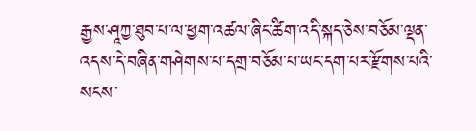རྒྱས་ཤཱཀྱ་ཐུབ་པ་ལ་ཕྱག་འཚལ་ཞིང་ཚིག་འདི་སྐད་ཅེས་བཅོམ་ལྡན་འདས་དེ་བཞིན་གཤེགས་པ་དགྲ་བཅོམ་པ་ཡང་དག་པར་རྫོགས་པའི་སངས་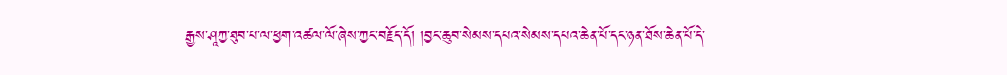རྒྱས་ཤཱཀྱ་ཐུབ་པ་ལ་ཕྱག་འཚལ་ལོ་ཞེས་ཀྱང་བརྗོད་དོ། །བྱང་ཆུབ་སེམས་དཔའ་སེམས་དཔའ་ཆེན་པོ་དང་ཉན་ཐོས་ཆེན་པོ་དེ་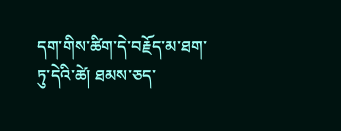དག་གིས་ཚིག་དེ་བརྗོད་མ་ཐག་ཏུ་དེའི་ཚེ། ཐམས་ཅད་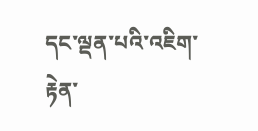དང་ལྡན་པའི་འཇིག་རྟེན་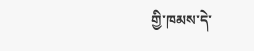གྱི་ཁམས་དེ་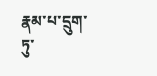རྣམ་པ་དྲུག་ཏུ་